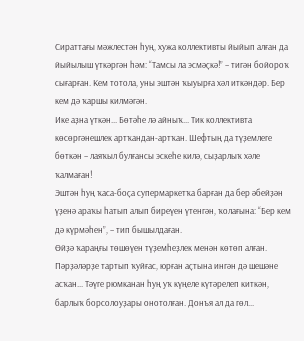Сираттағы мәжлестән һуң, хужа коллективты йыйып алған да йыйылыш үткәргән һәм: “Тамсы ла эсмәҫкә!” – тигән бойороҡ сығарған. Кем тотола, уны эштән ҡыуырға хәл иткәндәр. Бер кем дә ҡаршы килмәгән.
Ике аҙна үткән... Бөтәһе лә айныҡ... Тик коллективта көсөргәнешлек артҡандан-артҡан. Шефтың да түҙемлеге бөткән – лаяҡыл булғансы эскеһе килә, сыҙарлыҡ хәле ҡалмаған!
Эштән һуң ҡаса-боҫа супермаркетҡа барған да бер әбейҙән үҙенә араҡы һатып алып биреүен үтенгән, ҡолағына: “Бер кем дә күрмәһен”, – тип бышылдаған.
Өйҙә ҡараңғы төшөүен түҙемһеҙлек менән көтөп алған. Пәрҙәләрҙе тартып ҡуйғас, юрған аҫтына ингән дә шешәне асҡан... Тәүге рюмканан һуң уҡ күңеле күтәрелеп киткән, барлыҡ борсолоуҙары онотолған. Донъя ал да гөл...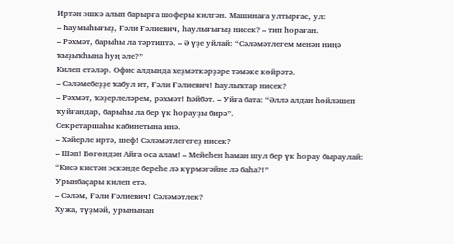Иртән эшкә алып барырға шоферы килгән. Машинаға ултырғас, ул:
– Һаумыһығыҙ, Ғәли Ғәлиевич, һаулығығыҙ нисек? – тип һораған.
– Рәхмәт, барыһы ла тәртиптә. – Ә үҙе уйлай: “Сәләмәтлегем менән ниңә ҡыҙыҡһына һуң әле?”
Килеп етәләр. Офис алдында хеҙмәткәрҙәре тәмәке көйрәтә.
– Сәләмебеҙҙе ҡабул ит, Ғәли Ғәлиевич! Һаулыҡтар нисек?
– Рәхмәт, ҡәҙерлеләрем, рәхмәт! Һәйбәт. – Уйға бата: “Әллә алдан һөйләшеп ҡуйғандар, барыһы ла бер үк һорауҙы бирә”.
Секретаршаһы кабинетына инә.
– Хәйерле иртә, шеф! Сәләмәтлегегеҙ нисек?
– Шәп! Бөгөндән Айға оса алам! – Мейеһен һаман шул бер үк һорау быраулай: “Кисә кистән эскәнде береһе лә күрмәгәйне лә баһа?!”
Урынбаҫары килеп етә.
– Сәләм, Ғәли Ғәлиевич! Сәләмәтлек?
Хужа, түҙмәй, урынынан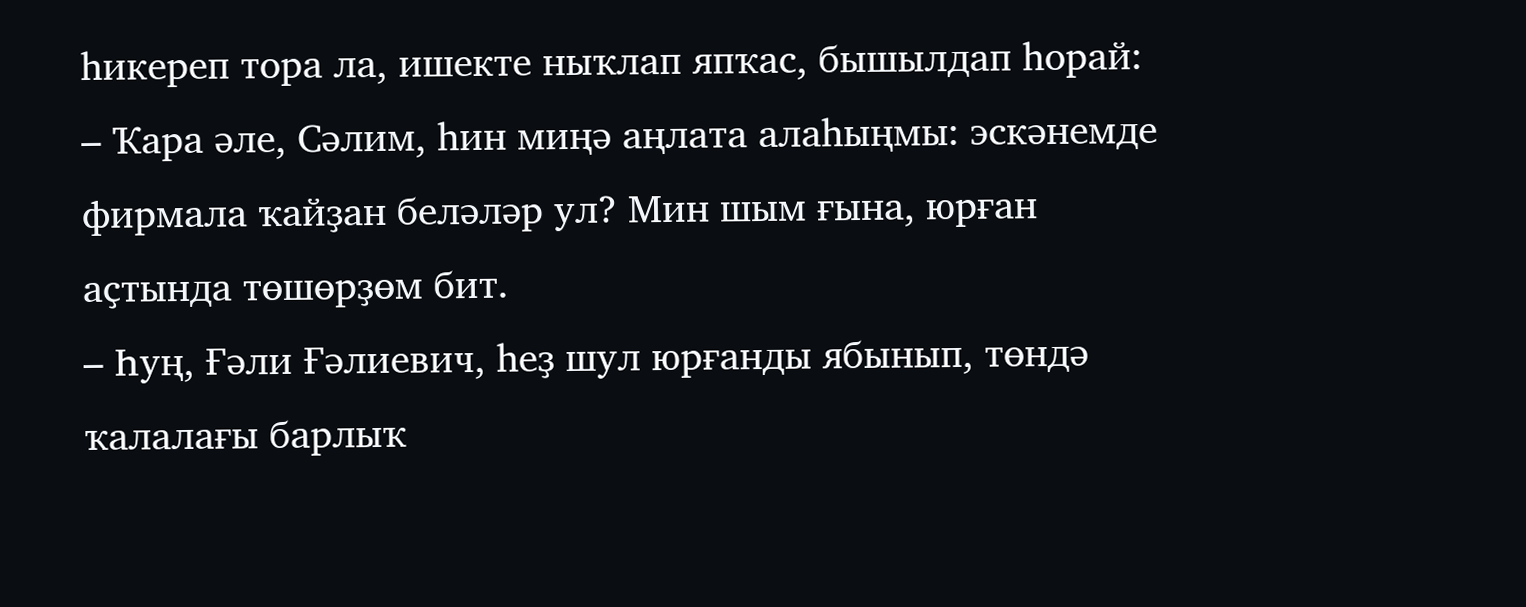һикереп тора ла, ишекте ныҡлап япҡас, бышылдап һорай:
– Ҡара әле, Сәлим, һин миңә аңлата алаһыңмы: эскәнемде фирмала ҡайҙан беләләр ул? Мин шым ғына, юрған аҫтында төшөрҙөм бит.
– Һуң, Ғәли Ғәлиевич, һеҙ шул юрғанды ябынып, төндә ҡалалағы барлыҡ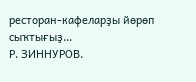ресторан-кафеларҙы йөрөп сыҡтығыҙ...
Р. ЗИННУРОВ.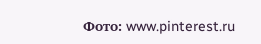Фото: www.pinterest.ru